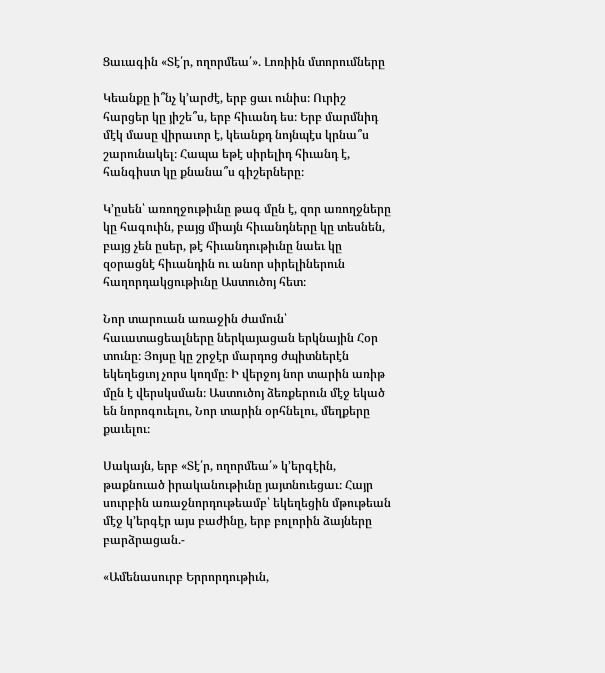Ցաւագին «Տէ՛ր, ողորմեա՛». Լոռիին մտորումները

Կեանքը ի՞նչ կ’արժէ, երբ ցաւ ունիս։ Ուրիշ հարցեր կը յիշե՞ս, երբ հիւանդ ես։ Երբ մարմնիդ մէկ մասը վիրաւոր է, կեանքդ նոյնպէս կրնա՞ս շարունակել։ Հապա եթէ սիրելիդ հիւանդ է, հանգիստ կը քնանա՞ս գիշերները։

Կ՚ըսեն՝ առողջութիւնը թագ մըն է, զոր առողջները կը հագուին, բայց միայն հիւանդները կը տեսնեն, բայց չեն ըսեր, թէ հիւանդութիւնը նաեւ կը զօրացնէ հիւանդին ու անոր սիրելիներուն հաղորդակցութիւնը Աստուծոյ հետ։

Նոր տարուան առաջին ժամուն՝ հաւատացեալները ներկայացան երկնային Հօր տունը։ Յոյսը կը շրջէր մարդոց ժպիտներէն եկեղեցւոյ չորս կողմը։ Ի վերջոյ նոր տարին առիթ մըն է վերսկսման։ Աստուծոյ ձեռքերուն մէջ եկած են նորոգուելու, Նոր տարին օրհնելու, մեղքերը քաւելու։

Սակայն, երբ «Տէ՛ր, ողորմեա՛» կ՚երգէին, թաքնուած իրականութիւնը յայտնուեցաւ։ Հայր սուրբին առաջնորդութեամբ՝ եկեղեցին մթութեան մէջ կ՚երգէր այս բաժինը, երբ բոլորին ձայները բարձրացան.-

«Ամենասուրբ Երրորդութիւն,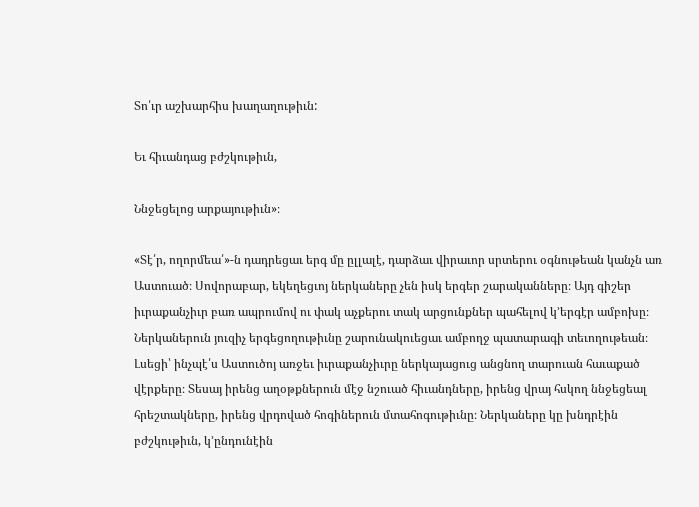Տո՛ւր աշխարհիս խաղաղութիւն:

Եւ հիւանդաց բժշկութիւն,

Ննջեցելոց արքայութիւն»։

«Տէ՛ր, ողորմեա՛»-ն դադրեցաւ երգ մը ըլլալէ, դարձաւ վիրաւոր սրտերու օգնութեան կանչն առ Աստուած։ Սովորաբար, եկեղեցւոյ ներկաները չեն իսկ երգեր շարականները։ Այդ գիշեր իւրաքանչիւր բառ ապրումով ու փակ աչքերու տակ արցունքներ պահելով կ՚երգէր ամբոխը։ Ներկաներուն յուզիչ երգեցողութիւնը շարունակուեցաւ ամբողջ պատարագի տեւողութեան։ Լսեցի՝ ինչպէ՛ս Աստուծոյ առջեւ իւրաքանչիւրը ներկայացուց անցնող տարուան հաւաքած վէրքերը։ Տեսայ իրենց աղօթքներուն մէջ նշուած հիւանդները, իրենց վրայ հսկող ննջեցեալ հրեշտակները, իրենց վրդոված հոգիներուն մտահոգութիւնը։ Ներկաները կը խնդրէին բժշկութիւն, կ’ընդունէին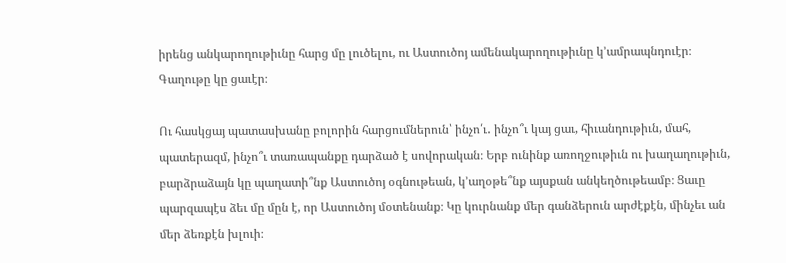իրենց անկարողութիւնը հարց մը լուծելու, ու Աստուծոյ ամենակարողութիւնը կ’ամրապնդուէր։ Գաղութը կը ցաւէր։

Ու հասկցայ պատասխանը բոլորին հարցումներուն՝ ինչո՛ւ․ ինչո՞ւ կայ ցաւ, հիւանդութիւն, մահ, պատերազմ, ինչո՞ւ տառապանքը դարձած է սովորական։ Երբ ունինք առողջութիւն ու խաղաղութիւն, բարձրաձայն կը պաղատի՞նք Աստուծոյ օգնութեան, կ’աղօթե՞նք այսքան անկեղծութեամբ։ Ցաւը պարզապէս ձեւ մը մըն է, որ Աստուծոյ մօտենանք։ Կը կուրնանք մեր գանձերուն արժէքէն, մինչեւ ան մեր ձեռքէն խլուի։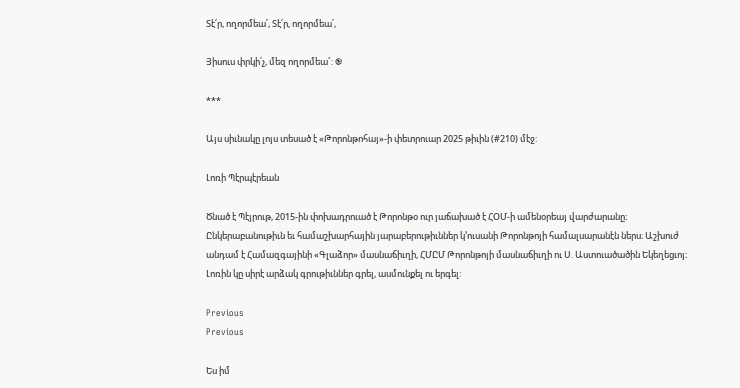Տէ՛ր, ողորմեա՛, Տէ՛ր, ողորմեա՛,

Յիսուս փրկի՛չ, մեզ ողորմեա՜: ֎

***

Այս սիւնակը լոյս տեսած է «Թորոնթոհայ»-ի փետրուար 2025 թիւին (#210) մէջ:

Լոռի Պէրպէրեան

Ծնած է Պէյրութ, 2015-ին փոխադրուած է Թորոնթօ ուր յաճախած է ՀՕՄ-ի ամենօրեայ վարժարանը։ Ընկերաբանութիւն եւ համաշխարհային յարաբերութիւններ կ’ուսանի Թորոնթոյի համալսարանէն ներս։ Աշխուժ անդամ է Համազգայինի «Գլաձոր» մասնաճիւղի, ՀՄԸՄ Թորոնթոյի մասնաճիւղի ու Ս. Աստուածածին Եկեղեցւոյ։ Լոռին կը սիրէ արձակ գրութիւններ գրել, ասմունքել ու երգել:

Previous
Previous

Ես իմ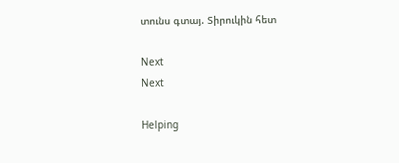տունս գտայ. Տիրուկին հետ

Next
Next

Helping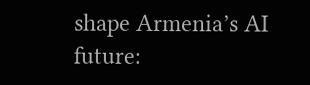shape Armenia’s AI future: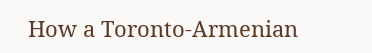How a Toronto-Armenian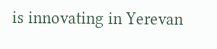is innovating in Yerevan